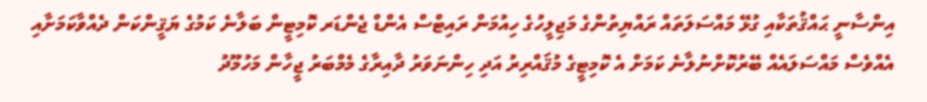އިންސާނީ ޙައްޤުތަކާއި ގުޅޭ މައްސަލަތައް ރައްޔިތުންގެ މަޖިލީހުގެ ހިއުމަން ރައިޓްސް އެންޑް ޖެންޑަރ ކޮމިޓީން ބަލާނެ ކަމުގެ ޔަޤީންކަން ދެއްވާކަމަށާއި އެއްވެސް މައްސަލައެއް ބޭރުކޮށްނުލާނެ ކަމަށް އެ ކޮމިޓީގެ މުޤައްރިރު އަދި ހިންނަވަރު ދާއިރާގެ މެމްބަރު ޖީހާން މަހުމޫދު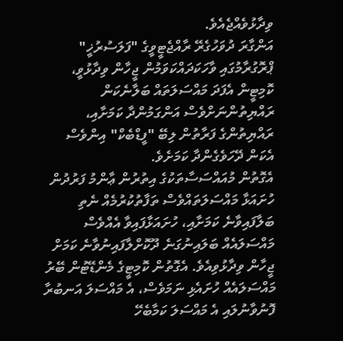ވިދާޅުވެއްޖެއެވެ.
އަންގާރަ ދުވަހުގެރޭ ރާއްޖެޓީވީގެ "ފަލަސުރުޚީ" ޕްރޮގުރާމުގައި ވާހަކަދައްކަވަމުން ޖީހާން ވިދާޅުވީ، ކޮމިޓީން އެފަދަ މައްސަލަތައް ބަލާނެކަން ރައްޔިތުންނަށްވެސް އަންގަމުންދާ ކަމަށާއި، ރައްޔިތުންގެ ފަރާތުން ލިބޭ "ފީޑްބެކް" އިންވެސް އެކަން ދޭހަވެގެންދާ ކަމަށެވެ.
އެގޮތުން މުއައްސަސާތަކުގެ އިތުރުން ޢާންމު ފަރުދުން ހުށައަޅާ މައްސަލަތައްވެސް ތަފާތުކުރުމެއް ނެތި ބަލާފައިވާނެ ކަމަށާއި، ހުށައަޅާފައިވާ އެއްވެސް މައްސަލައެއް ބަލައިނުގަނެ ދޫކޮށްލާފައިނުވާނެ ކަމަށް ޖީހާން ވިދާޅުވިއެވެ. އެގޮތުން ކޮމިޓީގެ މެންޑޭޓުން ބޭރު މައްސަލައެއް ހުށައެޅި ނަމަވެސް، އެ މައްސަލަ އަނބުރާ ފޮނުވާނުލައި އެ މައްސަލަ ކަމާބެހޭ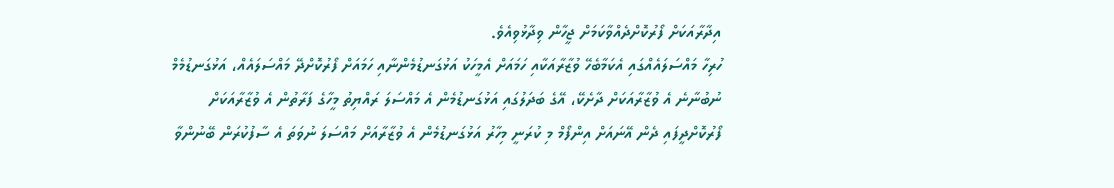އިދާރާއަކަށް ފޯރުކޮށްދެއްވާކަމަށް ޖީހާން ވިދާޅުވިއެވެ.
ހުރިހާ މައްސަލައެއްގައި އެކަމާބެހޭ ވުޒާރާއަކާއި ހަމައަށް އެމީހަކު އަޅުގަނޑުމެންނާއި ހަމައަށް ފޯރުކޮށްދޭ މައްސަލައެއް، އަޅުގަނޑުމެމް ނުބުނާނެ އެ ވުޒާރާއަކަށް ދާށެކޭ، އޭގެ ބަދަލުގައި އަޅުގަނޑުމެން އެ މައްސަލަ ރައްޔިތު މީހާގެ ފަރާތުން އެ ވުޒާރާއަކަށް ފޯރުކޮށްދީފައި ދެން އޭނައަށް އިންފޯމް މި ކުރަނީ މިހާރު އަޅުގަނޑުމެން އެ ވުޒާރާއަށް މައްސަލަ ނުވަތަ އެ ސާފުކުރަން ބޭނުންވާ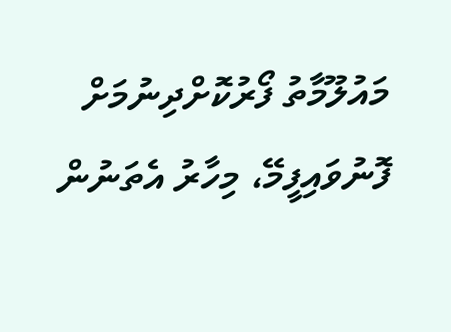މައުލޫމާތު ފޯރުކޮށްދިނުމަށް ފޮނުވައިފީމޭ، މިހާރު އެތަނުން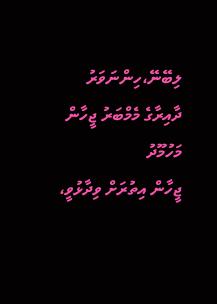ލިބޭނޭ،ހިންނަވަރު ދާއިރާގެ މެމްބަރު ޖީހާން މަހުމޫދު
ޖީހާން އިތުރަށް ވިދާޅުވީ،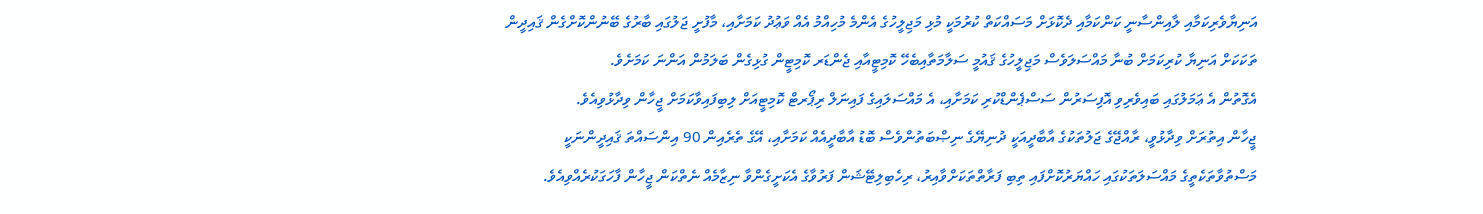އަނިޔާވެރިކަމާއި ލާއިންސާނީ ކަންކަމާއި ދެކޮޅަށް މަސައްކަތް ކުރުމަކީ މުޅި މަޖިލީހުގެ އެންމެ މުހިއްމު އެއް ވަޢުދު ކަމަށާއި، މާފުށީ ޖަލުގައި ބާރުގެ ބޭނުންކޮށްގެން ޤައިދީން ތަކަކަށް އަނިޔާ ކުރިކަމަށް ބުނާ މައްސަލަވެސް މަޖިލީހުގެ ޤައުމީ ސަލާމަތާއިބެހޭ ކޮމިޓީއާއި ޖެންޑަރ ކޮމިޓީން ގުޅިގެން ބަލަމުން އަންނަ ކަމަށެވެ.
އެގޮތުން އެ ޢަމަލުގައި ބައިވެރިވި އޮފިސަރުން ސަސްޕެންޑްކުރި ކަމަށާއި، އެ މައްސަލައިގެ ފައިނަލް ރިޕޯރޓް ކޮމިޓީއަށް ލިބިފައިވާކަމަށް ޖީހާން ވިދާޅުވިއެވެ.
ޖީހާން އިތުރަށް ވިދާޅުވީ، ރާއްޖޭގެ ޖަލުތަކުގެ އާބާދީއަކީ ދުނިޔޭގެ ނިޞްބަތުންވެސް ބޮޑު އާބާދީއެއް ކަމަށާއި، އޭގެ ތެރެއިން 90 އިންސައްތަ ޤައިދީންނަކީ މަސްތުވާތަކެތީގެ މައްސަލަތަކުގައި ހައްޔަރުކޮށްފައި ތިބި ފަރާތްތަކަށްވާއިރު، ރިހެބިލިޓޭޝަން ފަރުވާގެ އެކަށީގެންވާ ނިޒާމެއް ނެތްކަން ޖީހާން ފާހަގަކުރެއްވިއެވެ.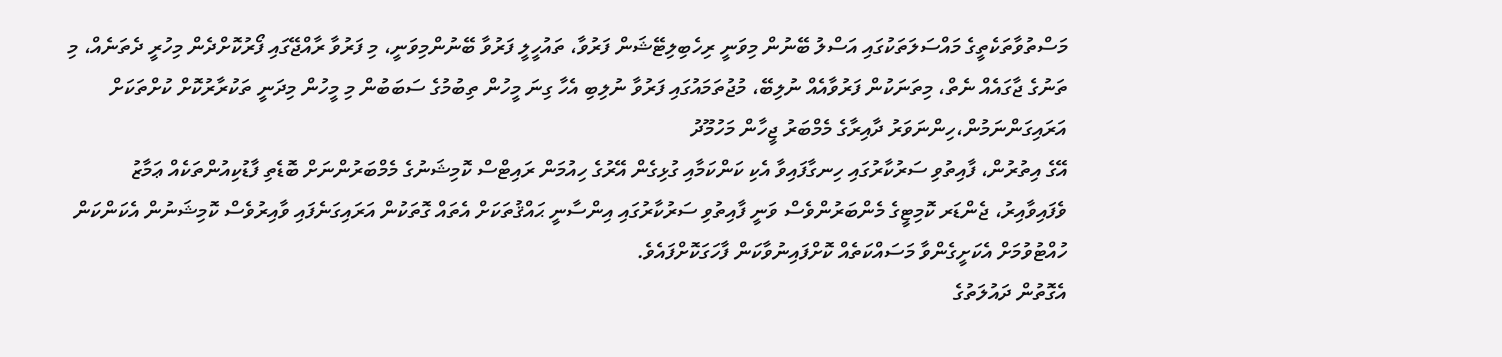މަސްތުވާތަކެތީގެ މައްސަލަތަކުގައި އަސްލު ބޭނުން މިވަނީ ރިހެބިލިޓޭޝަން ފަރުވާ، ތައުހީލީ ފަރުވާ ބޭނުންމިވަނީ، މި ފަރުވާ ރާއްޖޭގައި ފޯރުކޮށްދެން މިހުރީ ދެތަނެއް، މި ތަނުގެ ޖާގައެއް ނެތް، މިތަނަކުން ފަރުވާއެއް ނުލިބޭ، މުޖުތަމައުގައި ފަރުވާ ނުލިބި އެހާ ގިނަ މީހުން ތިބުމުގެ ސަބަބުން މި މީހުން މިދަނީ ތަކުރާރުކޮށް ކުށްތަކަށް އަރައިގަންނަމުން،ހިންނަވަރު ދާއިރާގެ މެމްބަރު ޖީހާން މަހުމޫދު
އޭގެ އިތުރުން، ފާއިތުވި ސަރުކާރުގައި ހިނގާފައިވާ އެކި ކަންކަމާއި ގުޅިގެން އޭރުގެ ހިއުމަން ރައިޓްސް ކޮމިޝަނުގެ މެމްބަރުންނަށް ބޮޑެތި ފާޑުކިއުންތަކެއް ޢަމާޒު ވެފައިވާއިރު، ޖެންޑަރ ކޮމިޓީގެ މެންބަރުންވެސް ވަނީ ފާއިތުވި ސަރުކާރުގައި އިންސާނީ ޙައްޤުތަކަށް އެތައް ގޮތަކުން އަރައިގަނެފައި ވާއިރުވެސް ކޮމިޝަނުން އެކަންކަން ހުއްޓުވުމަށް އެކަށީގެންވާ މަސައްކަތެއް ކޮށްފައިނުވާކަން ފާހަގަކޮށްފައެވެ.
އެގޮތުން ދައުލަތުގެ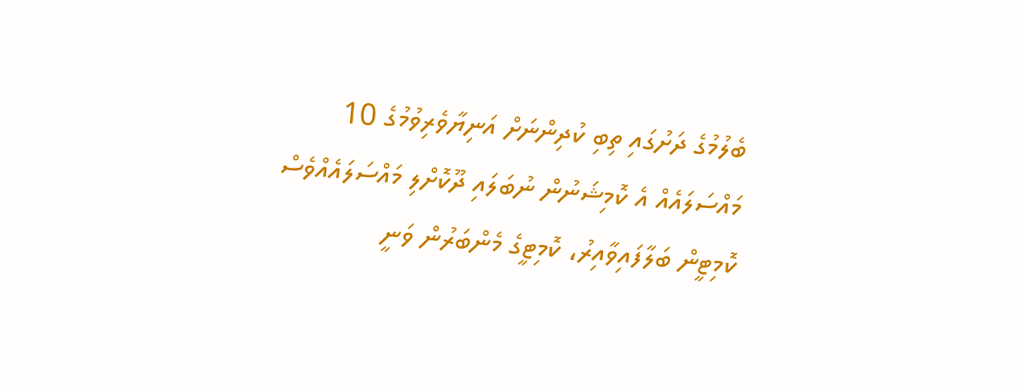ބެލުމުގެ ދަށުގައި ތިބި ކުދިންނަށް އަނިޔާވެރިވުމުގެ 10 މައްސަލައެއް އެ ކޮމިޝަނުން ނުބަލައި ދޫކޮށްލި މައްސަލައެއްވެސް ކޮމިޓީން ބަލާފައިވާއިރު، ކޮމިޓީގެ މެންބަރުން ވަނީ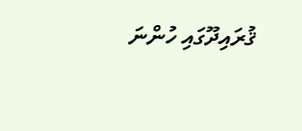ޤުރައިދޫގައި ހުންނަ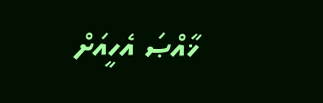ޚާއްޞަ އެހީއަށް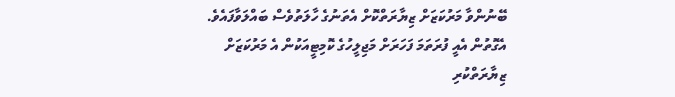ބޭނުންވާ މަރުކަޒަށް ޒިޔާރަތްކޮށް އެތަނުގެ ހާލަތުވެސް ބައްލަވާފައެވެ. އެގޮތުން އެއީ ފުރަތަމަ ފަހަރަށް މަޖިލީހުގެ ކޮމިޓީއަކުން އެ މަރުކަޒަށް ޒިޔާރަތްކުރި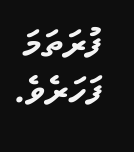ފުރަތަމަ ފަހަރެވެ.